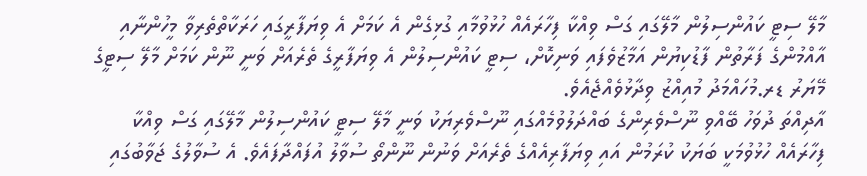މާލޭ ސިޓީ ކައުންސިލުން މާލޭގައި ގަސް ވިއްކާ ފިހާރައެއް ހުޅުވުމާއި ގުޅިގެން އެ ކަމަށް އެ ވިޔަފާރީގައި ހަރަކާތްތެރިވާ މީހުންނާއި އާއްމުންގެ ފަރާތުން ފާޑުކިޔުން އަމާޒުވެފައި ވަނިކޮށް، ސިޓީ ކައުންސިލުން އެ ވިޔަފާރީގެ ތެރެއަށް ވަނީ ނޫން ކަމަށް މާލޭ ސިޓީގެ މޭޔަރު ޑރ.މުހައްމަދު މުއިއްޒު ވިދާޅުވެއްޖެއެވެ.
އާދިއްތަ ދުވަހު ބޭއްވި ނޫސްވެރިންގެ ބައްދަލުވުމެއްގައި ނޫސްވެރިޔަކު ވަނީ މާލޭ ސިޓީ ކައުންސިލުން މާލޭގައި ގަސް ވިއްކާ ފިހާރައެއް ހުޅުވުމަކީ ބަޔަކު ކުރަމުން އައި ވިޔަފާރިއެއްގެ ތެރެއަށް ވަނުން ނޫންތޯ ސުވާލު އުފައްދާފައެވެ. އެ ސުވާލުގެ ޖަވާބުގައި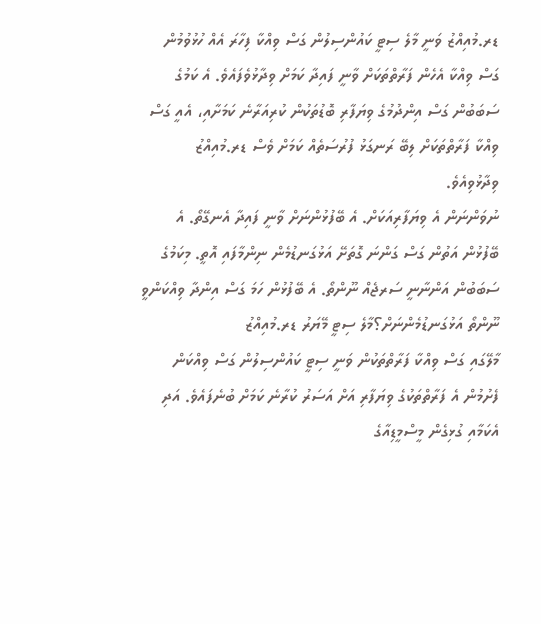ޑރ.މުއިއްޒު ވަނީ މާލެ ސިޓީ ކައުންސިލުން ގަސް ވިއްކާ ފިހާރަ އެއް ހުޅުވުމުން ގަސް ވިއްކާ އެހެން ފަރާތްތަކަށް ވާނީ ފައިދާ ކަމަށް ވިދާޅުވެފައެވެ. އެ ކަމުގެ ސަބަބުން ގަސް އިންދުމުގެ ވިޔަފާރި ބޮޑުތަކުން ކުރިއަރާނެ ކަމަށާއި، އެއީ ގަސް ވިއްކާ ފަރާތްތަކަށް ލިބޭ ރަނގަޅު ފުރުސަތެއް ކަމަށް ވެސް ޑރ.މުއިއްޒު ވިދާޅުވިއެވެ.
ނުވަންނަން އެ ވިޔަފާރިއަކަށް. އެ ބޭފުޅުންނަށް ވާނީ ފައިދާ އެނގޭތޯ. އެ ބޭފުޅުން އަތުން ގަސް ގަންނަ ގޮތަށޭ އަޅުގަނޑުމެން ނިންމާފައި އޮތީ. މިކަމުގެ ސަބަބުން އަންނާނީ ސަރޖެއް ނޫންތޯ. އެ ބޭފުޅުން ހަމަ ގަސް އިންދާ ވިއްކަންވީ ނޫންތޯ އަޅުގަނޑުމެންނަށް؟މާލެ ސިޓީ މޭޔަރު ޑރ.މުއިއްޒު
މާލޭގައި ގަސް ވިއްކާ ފަރާތްތަކުން ވަނީ ސިޓީ ކައުންސިލުން ގަސް ވިއްކަން ފެށުމުން އެ ފަރާތްތަކުގެ ވިޔަފާރި އަށް އަސަރު ކުރާނެ ކަމަށް ބުނެފައެވެ. އަދި އެކަމާއި ގުޅިގެން މީސްމީޑިއާގެ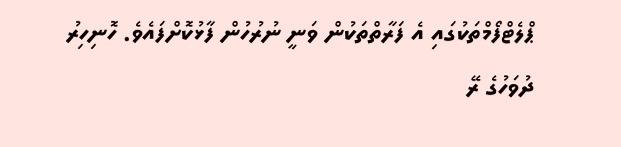ޕްލެޓްފޯމްތަކުގައި އެ ފަރާތްތަކުން ވަނީ ނުރުހުން ފާޅުކޮށްފައެވެ. ހޮނިހިރު ދުވަހުގެ ރޭ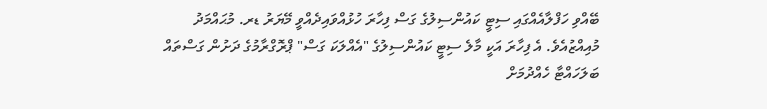ބޭއްވި ހަފްލާއެއްގައި ސިޓީ ކައުންސިލުގެ ގަސް ފިހާރަ ހުޅުއްވައިދެއްވީ މޭޔަރު ޑރ. މުޙައްމަދު މުއިއްޒުއެވެ. އެ ފިހާރަ އަކީ މާލެ ސިޓީ ކައުންސިލުގެ "އެއްލަކަ ގަސް" ޕްރޮގްރާމުގެ ދަށުން ގަސްތައް ބަލަހައްޓާ ހެއްދުމަށް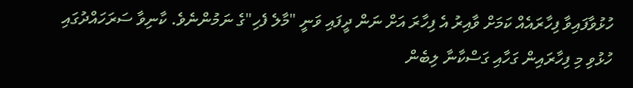ހުޅުވާފައިވާ ފިހާރައެއް ކަމަށް ވާއިރު އެ ފިހާރަ އަށް ނަން ދީފައި ވަނީ "މާލެ ފެހި"ގެ ނަމުންނެވެ. ކާނިވާ ސަރަހައްދުގައި ހުޅުވި މި ފިހާރައިން ގަހާއި ގަސްކާނާ ލިބެން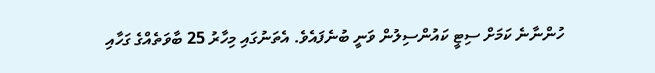ހުންނާނެ ކަމަށް ސިޓީ ކައުންސިލުން ވަނީ ބުނެފައެވެ. އެތަނުގައި މިހާރު 25 ބާވަތެއްގެ ގަހާއި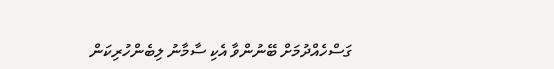ގަސްހެއްދުމަށް ބޭނުންވާ އެކި ސާމާނު ލިބެންހުރިކަން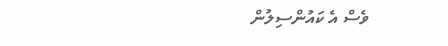ވެސް އެ ކައުންސިލުން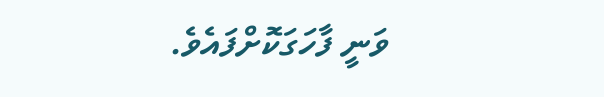ވަނީ ފާހަގަކޮށްފައެވެ.